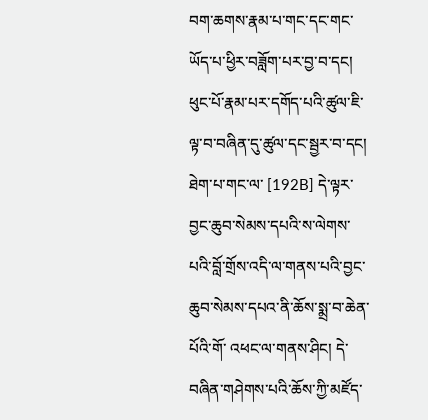བག་ཆགས་རྣམ་པ་གང་དང་གང་ཡོད་པ་ཕྱིར་བཟློག་པར་བྱ་བ་དང། ཕུང་པོ་རྣམ་པར་དགོད་པའི་ཚུལ་ཇི་ལྟ་བ་བཞིན་དུ་ཚུལ་དང་སྦྱར་བ་དང། ཐེག་པ་གང་ལ་ [192B] དེ་ལྟར་བྱང་ཆུབ་སེམས་དཔའི་ས་ལེགས་པའི་བློ་གྲོས་འདི་ལ་གནས་པའི་བྱང་ཆུབ་སེམས་དཔའ་ནི་ཆོས་སྨྲ་བ་ཆེན་པོའི་གོ་ འཕང་ལ་གནས་ཤིང། དེ་བཞིན་གཤེགས་པའི་ཆོས་ཀྱི་མཛོད་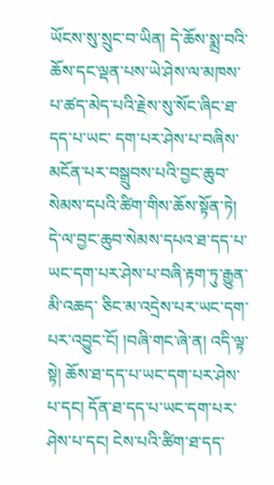ཡོངས་སུ་སྲུང་བ་ཡིན། དེ་ཆོས་སྨྲ་བའི་ཆོས་དང་ལྡན་པས་ཡེ་ཤེས་ལ་མཁས་པ་ཚད་མེད་པའི་རྗེས་སུ་སོང་ཞིང་ཐ་དད་པ་ཡང་ དག་པར་ཤེས་པ་བཞིས་མངོན་པར་བསྒྲུབས་པའི་བྱང་ཆུབ་སེམས་དཔའི་ཚིག་གིས་ཆོས་སྟོན་ཏེ། དེ་ལ་བྱང་ཆུབ་སེམས་དཔའ་ཐ་དད་པ་ཡང་དག་པར་ཤེས་པ་བཞི་རྟག་ཏུ་རྒྱུན་མི་འཆད་ ཅིང་མ་འདྲེས་པར་ཡང་དག་པར་འབྱུང་ངོ། །བཞི་གང་ཞེ་ན། འདི་ལྟ་སྟེ། ཆོས་ཐ་དད་པ་ཡང་དག་པར་ཤེས་པ་དང། དོན་ཐ་དད་པ་ཡང་དག་པར་ཤེས་པ་དང། ངེས་པའི་ཚིག་ཐ་དད་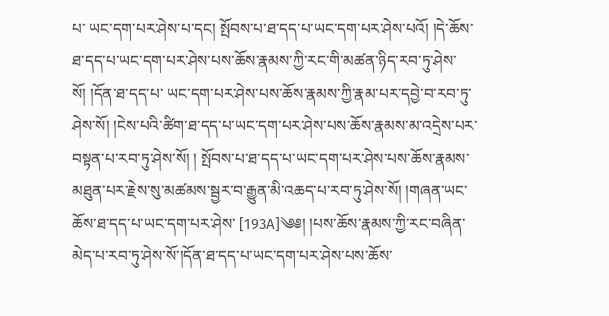པ་ ཡང་དག་པར་ཤེས་པ་དང། སྤོབས་པ་ཐ་དད་པ་ཡང་དག་པར་ཤེས་པའོ། །དེ་ཆོས་ཐ་དད་པ་ཡང་དག་པར་ཤེས་པས་ཆོས་རྣམས་ཀྱི་རང་གི་མཚན་ཉིད་རབ་ཏུ་ཤེས་སོ། །དོན་ཐ་དད་པ་ ཡང་དག་པར་ཤེས་པས་ཆོས་རྣམས་ཀྱི་རྣམ་པར་དབྱེ་བ་རབ་ཏུ་ཤེས་སོ། །ངེས་པའི་ཚིག་ཐ་དད་པ་ཡང་དག་པར་ཤེས་པས་ཆོས་རྣམས་མ་འདྲེས་པར་བསྟན་པ་རབ་ཏུ་ཤེས་སོ། ། སྤོབས་པ་ཐ་དད་པ་ཡང་དག་པར་ཤེས་པས་ཆོས་རྣམས་མཐུན་པར་རྗེས་སུ་མཚམས་སྦྱར་བ་རྒྱུན་མི་འཆད་པ་རབ་ཏུ་ཤེས་སོ། །གཞན་ཡང་ཆོས་ཐ་དད་པ་ཡང་དག་པར་ཤེས་ [193A]༄༅། །པས་ཆོས་རྣམས་ཀྱི་རང་བཞིན་མེད་པ་རབ་ཏུ་ཤེས་སོ་།དོན་ཐ་དད་པ་ཡང་དག་པར་ཤེས་པས་ཆོས་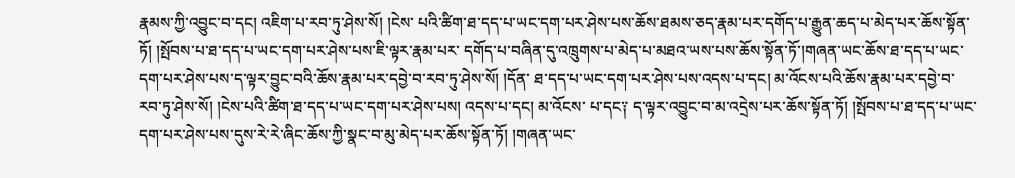རྣམས་ཀྱི་འབྱུང་བ་དང། འཇིག་པ་རབ་ཏུ་ཤེས་སོ། །ངེས་ པའི་ཚིག་ཐ་དད་པ་ཡང་དག་པར་ཤེས་པས་ཆོས་ཐམས་ཅད་རྣམ་པར་དགོད་པ་རྒྱུན་ཆད་པ་མེད་པར་ཆོས་སྟོན་ཏོ། །སྤོབས་པ་ཐ་དད་པ་ཡང་དག་པར་ཤེས་པས་ཇི་ལྟར་རྣམ་པར་ དགོད་པ་བཞིན་དུ་འཁྲུགས་པ་མེད་པ་མཐའ་ཡས་པས་ཆོས་སྟོན་ཏོ་།གཞན་ཡང་ཆོས་ཐ་དད་པ་ཡང་དག་པར་ཤེས་པས་ད་ལྟར་བྱུང་བའི་ཆོས་རྣམ་པར་དབྱེ་བ་རབ་ཏུ་ཤེས་སོ། །དོན་ ཐ་དད་པ་ཡང་དག་པར་ཤེས་པས་འདས་པ་དང། མ་འོངས་པའི་ཆོས་རྣམ་པར་དབྱེ་བ་རབ་ཏུ་ཤེས་སོ། །ངེས་པའི་ཚིག་ཐ་དད་པ་ཡང་དག་པར་ཤེས་པས། འདས་པ་དང། མ་འོངས་ པ་དང༑ ད་ལྟར་འབྱུང་བ་མ་འདྲེས་པར་ཆོས་སྟོན་ཏོ། །སྤོབས་པ་ཐ་དད་པ་ཡང་དག་པར་ཤེས་པས་དུས་རེ་རེ་ཞིང་ཆོས་ཀྱི་སྣང་བ་མུ་མེད་པར་ཆོས་སྟོན་ཏོ། །གཞན་ཡང་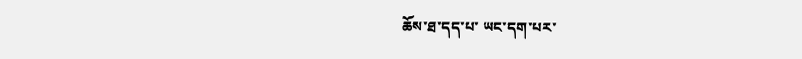ཆོས་ཐ་དད་པ་ ཡང་དག་པར་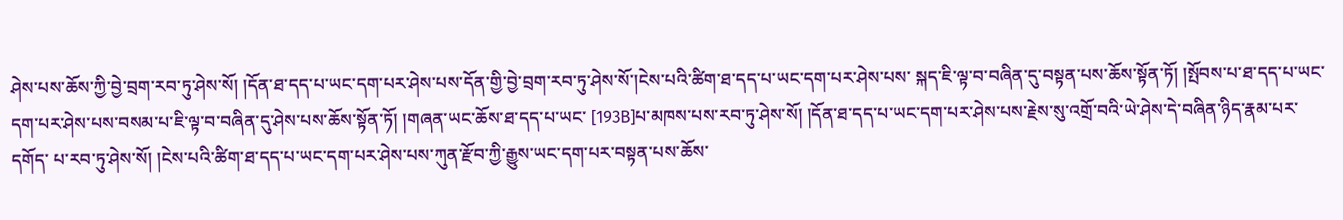ཤེས་པས་ཆོས་ཀྱི་བྱེ་བྲག་རབ་ཏུ་ཤེས་སོ། །དོན་ཐ་དད་པ་ཡང་དག་པར་ཤེས་པས་དོན་གྱི་བྱེ་བྲག་རབ་ཏུ་ཤེས་སོ་།ངེས་པའི་ཚིག་ཐ་དད་པ་ཡང་དག་པར་ཤེས་པས་ སྐད་ཇི་ལྟ་བ་བཞིན་དུ་བསྟན་པས་ཆོས་སྟོན་ཏོ། །སྤོབས་པ་ཐ་དད་པ་ཡང་དག་པར་ཤེས་པས་བསམ་པ་ཇི་ལྟ་བ་བཞིན་དུ་ཤེས་པས་ཆོས་སྟོན་ཏོ། །གཞན་ཡང་ཆོས་ཐ་དད་པ་ཡང་ [193B]པ་མཁས་པས་རབ་ཏུ་ཤེས་སོ། །དོན་ཐ་དད་པ་ཡང་དག་པར་ཤེས་པས་རྗེས་སུ་འགྲོ་བའི་ཡེ་ཤེས་དེ་བཞིན་ཉིད་རྣམ་པར་དགོད་ པ་རབ་ཏུ་ཤེས་སོ། །ངེས་པའི་ཚིག་ཐ་དད་པ་ཡང་དག་པར་ཤེས་པས་ཀུན་རྫོབ་ཀྱི་རྒྱུས་ཡང་དག་པར་བསྟན་པས་ཆོས་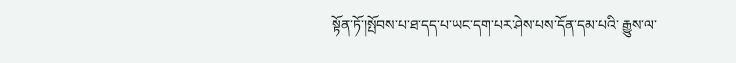སྟོན་ཏོ་།སྤོབས་པ་ཐ་དད་པ་ཡང་དག་པར་ཤེས་པས་དོན་དམ་པའི་ རྒྱུས་ལ་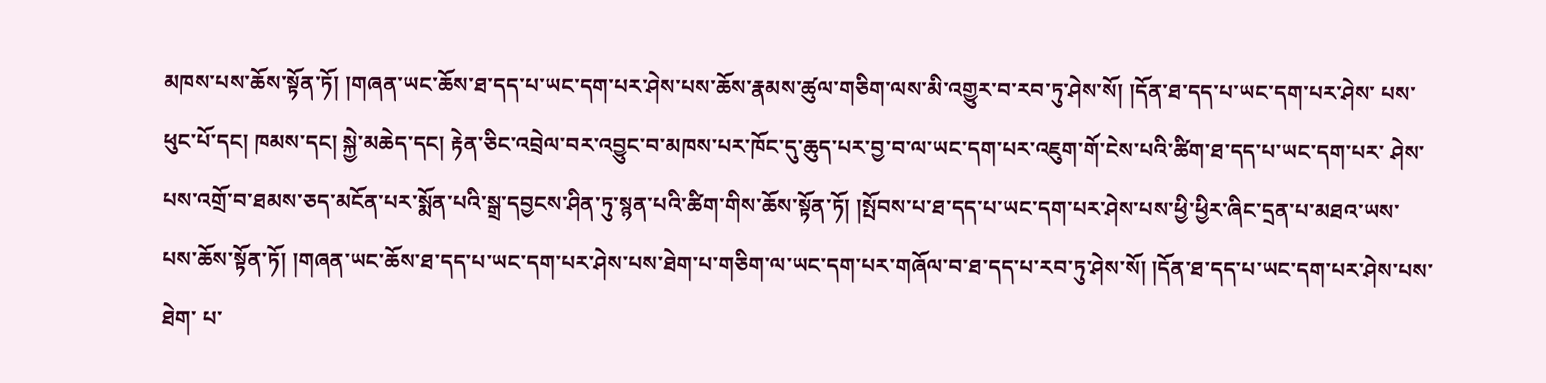མཁས་པས་ཆོས་སྟོན་ཏོ། །གཞན་ཡང་ཆོས་ཐ་དད་པ་ཡང་དག་པར་ཤེས་པས་ཆོས་རྣམས་ཚུལ་གཅིག་ལས་མི་འགྱུར་བ་རབ་ཏུ་ཤེས་སོ། །དོན་ཐ་དད་པ་ཡང་དག་པར་ཤེས་ པས་ཕུང་པོ་དང། ཁམས་དང། སྐྱེ་མཆེད་དང། རྟེན་ཅིང་འབྲེལ་བར་འབྱུང་བ་མཁས་པར་ཁོང་དུ་ཆུད་པར་བྱ་བ་ལ་ཡང་དག་པར་འཇུག་གོ་ངེས་པའི་ཚིག་ཐ་དད་པ་ཡང་དག་པར་ ཤེས་པས་འགྲོ་བ་ཐམས་ཅད་མངོན་པར་སྨོན་པའི་སྒྲ་དབྱངས་ཤིན་ཏུ་སྙན་པའི་ཚིག་གིས་ཆོས་སྟོན་ཏོ། །སྤོབས་པ་ཐ་དད་པ་ཡང་དག་པར་ཤེས་པས་ཕྱི་ཕྱིར་ཞིང་དྲན་པ་མཐའ་ཡས་ པས་ཆོས་སྟོན་ཏོ། །གཞན་ཡང་ཆོས་ཐ་དད་པ་ཡང་དག་པར་ཤེས་པས་ཐེག་པ་གཅིག་ལ་ཡང་དག་པར་གཞོལ་བ་ཐ་དད་པ་རབ་ཏུ་ཤེས་སོ། །དོན་ཐ་དད་པ་ཡང་དག་པར་ཤེས་པས་ཐེག་ པ་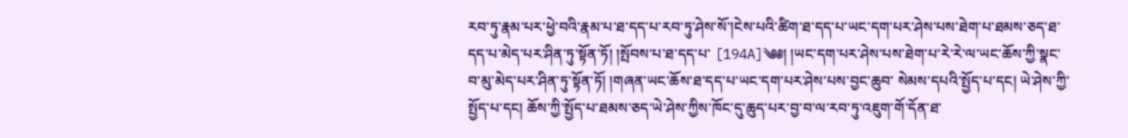རབ་ཏུ་རྣམ་པར་ཕྱེ་བའི་རྣམ་པ་ཐ་དད་པ་རབ་ཏུ་ཤེས་སོ་།ངེས་པའི་ཚིག་ཐ་དད་པ་ཡང་དག་པར་ཤེས་པས་ཐེག་པ་ཐམས་ཅད་ཐ་དད་པ་མེད་པར་ཤིན་ཏུ་སྟོན་ཏོ། །སྤོབས་པ་ཐ་དད་པ་ [194A]༄༅། །ཡང་དག་པར་ཤེས་པས་ཐེག་པ་རེ་རེ་ལ་ཡང་ཆོས་ཀྱི་སྣང་བ་མུ་མེད་པར་ཤིན་ཏུ་སྟོན་ཏོ། །གཞན་ཡང་ཆོས་ཐ་དད་པ་ཡང་དག་པར་ཤེས་པས་བྱང་ཆུབ་ སེམས་དཔའི་སྤྱོད་པ་དང། ཡེ་ཤེས་ཀྱི་སྤྱོད་པ་དང། ཆོས་ཀྱི་སྤྱོད་པ་ཐམས་ཅད་ཡེ་ཤེས་ཀྱིས་ཁོང་དུ་ཆུད་པར་བྱ་བ་ལ་རབ་ཏུ་འཇུག་གོ་དོན་ཐ་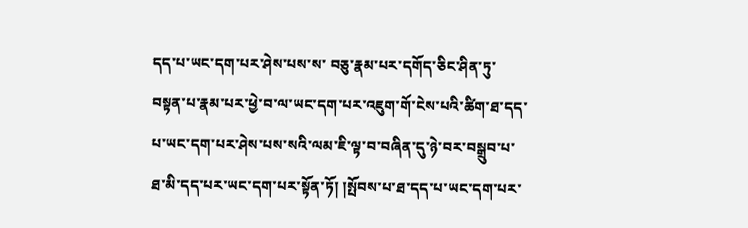དད་པ་ཡང་དག་པར་ཤེས་པས་ས་ བཅུ་རྣམ་པར་དགོད་ཅིང་ཤིན་ཏུ་བསྟན་པ་རྣམ་པར་ཕྱེ་བ་ལ་ཡང་དག་པར་འཇུག་གོ་ངེས་པའི་ཚིག་ཐ་དད་པ་ཡང་དག་པར་ཤེས་པས་སའི་ལམ་ཇི་ལྟ་བ་བཞིན་དུ་ཉེ་བར་བསྒྲུབ་པ་ ཐ་མི་དད་པར་ཡང་དག་པར་སྟོན་ཏོ། །སྤོབས་པ་ཐ་དད་པ་ཡང་དག་པར་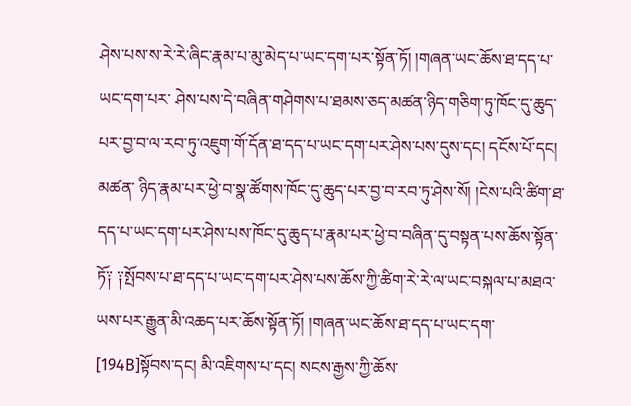ཤེས་པས་ས་རེ་རེ་ཞིང་རྣམ་པ་མུ་མེད་པ་ཡང་དག་པར་སྟོན་ཏོ། །གཞན་ཡང་ཆོས་ཐ་དད་པ་ཡང་དག་པར་ ཤེས་པས་དེ་བཞིན་གཤེགས་པ་ཐམས་ཅད་མཚན་ཉིད་གཅིག་ཏུ་ཁོང་དུ་ཆུད་པར་བྱ་བ་ལ་རབ་ཏུ་འཇུག་གོ་དོན་ཐ་དད་པ་ཡང་དག་པར་ཤེས་པས་དུས་དང། དངོས་པོ་དང། མཚན་ ཉིད་རྣམ་པར་ཕྱེ་བ་སྣ་ཚོགས་ཁོང་དུ་ཆུད་པར་བྱ་བ་རབ་ཏུ་ཤེས་སོ། །ངེས་པའི་ཚིག་ཐ་དད་པ་ཡང་དག་པར་ཤེས་པས་ཁོང་དུ་ཆུད་པ་རྣམ་པར་ཕྱེ་བ་བཞིན་དུ་བསྟན་པས་ཆོས་སྟོན་ ཏོ༑ ༑སྤོབས་པ་ཐ་དད་པ་ཡང་དག་པར་ཤེས་པས་ཆོས་ཀྱི་ཚིག་རེ་རེ་ལ་ཡང་བསྐལ་པ་མཐའ་ཡས་པར་རྒྱུན་མི་འཆད་པར་ཆོས་སྟོན་ཏོ། །གཞན་ཡང་ཆོས་ཐ་དད་པ་ཡང་དག་ [194B]སྟོབས་དང། མི་འཇིགས་པ་དང། སངས་རྒྱས་ཀྱི་ཆོས་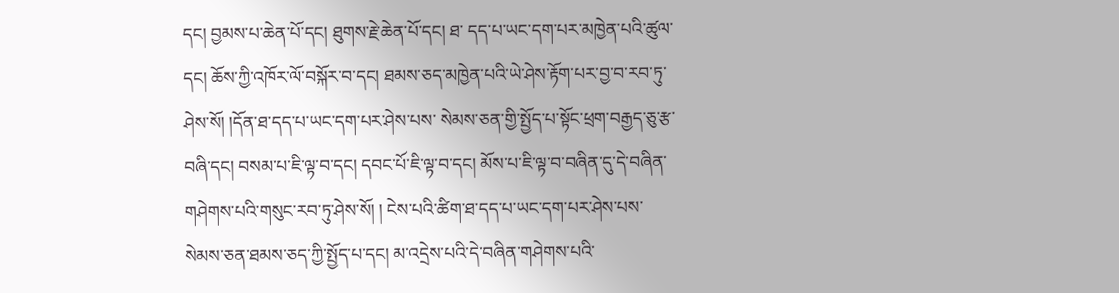དང། བྱམས་པ་ཆེན་པོ་དང། ཐུགས་རྗེ་ཆེན་པོ་དང། ཐ་ དད་པ་ཡང་དག་པར་མཁྱེན་པའི་ཚུལ་དང། ཆོས་ཀྱི་འཁོར་ལོ་བསྐོར་བ་དང། ཐམས་ཅད་མཁྱེན་པའི་ཡེ་ཤེས་རྟོག་པར་བྱ་བ་རབ་ཏུ་ཤེས་སོ། །དོན་ཐ་དད་པ་ཡང་དག་པར་ཤེས་པས་ སེམས་ཅན་གྱི་སྤྱོད་པ་སྟོང་ཕྲག་བརྒྱད་ཅུ་རྩ་བཞི་དང། བསམ་པ་ཇི་ལྟ་བ་དང། དབང་པོ་ཇི་ལྟ་བ་དང། མོས་པ་ཇི་ལྟ་བ་བཞིན་དུ་དེ་བཞིན་གཤེགས་པའི་གསུང་རབ་ཏུ་ཤེས་སོ། ། ངེས་པའི་ཚིག་ཐ་དད་པ་ཡང་དག་པར་ཤེས་པས་སེམས་ཅན་ཐམས་ཅད་ཀྱི་སྤྱོད་པ་དང། མ་འདྲེས་པའི་དེ་བཞིན་གཤེགས་པའི་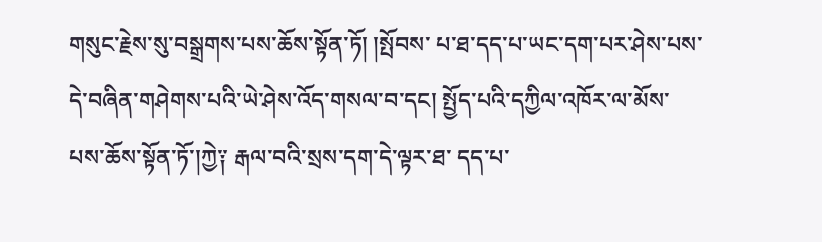གསུང་རྗེས་སུ་བསྒྲགས་པས་ཆོས་སྟོན་ཏོ། །སྤོབས་ པ་ཐ་དད་པ་ཡང་དག་པར་ཤེས་པས་དེ་བཞིན་གཤེགས་པའི་ཡེ་ཤེས་འོད་གསལ་བ་དང། སྤྱོད་པའི་དཀྱིལ་འཁོར་ལ་མོས་པས་ཆོས་སྟོན་ཏོ་།ཀྱེ༑ རྒལ་བའི་སྲས་དག་དེ་ལྟར་ཐ་ དད་པ་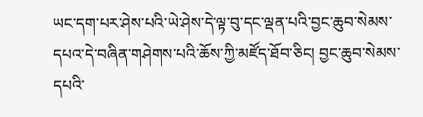ཡང་དག་པར་ཤེས་པའི་ཡེ་ཤེས་དེ་ལྟ་བུ་དང་ལྡན་པའི་བྱང་ཆུབ་སེམས་དཔའ་དེ་བཞིན་གཤེགས་པའི་ཆོས་ཀྱི་མཛོད་ཐོབ་ཅིང། བྱང་ཆུབ་སེམས་དཔའི་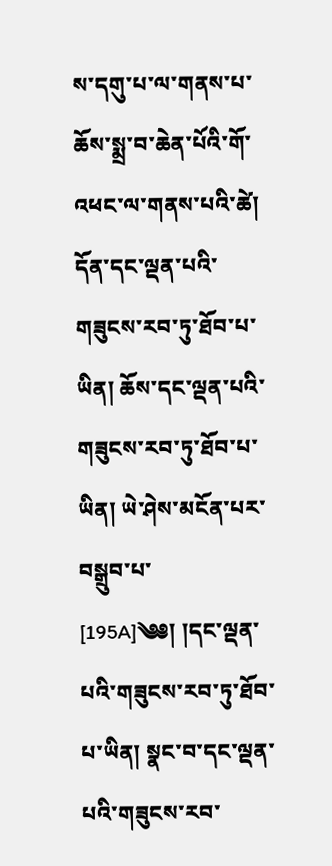ས་དགུ་པ་ལ་གནས་པ་ ཆོས་སྨྲ་བ་ཆེན་པོའི་གོ་འཕང་ལ་གནས་པའི་ཚེ། དོན་དང་ལྡན་པའི་གཟུངས་རབ་ཏུ་ཐོབ་པ་ཡིན། ཆོས་དང་ལྡན་པའི་གཟུངས་རབ་ཏུ་ཐོབ་པ་ཡིན། ཡེ་ཤེས་མངོན་པར་བསྒྲུབ་པ་ [195A]༄༅། །དང་ལྡན་པའི་གཟུངས་རབ་ཏུ་ཐོབ་པ་ཡིན། སྣང་བ་དང་ལྡན་པའི་གཟུངས་རབ་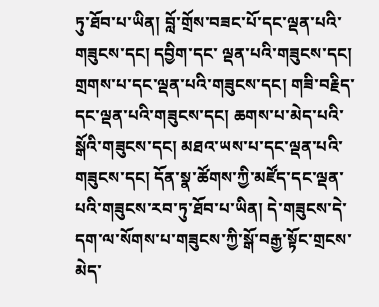ཏུ་ཐོབ་པ་ཡིན། བློ་གྲོས་བཟང་པོ་དང་ལྡན་པའི་གཟུངས་དང། དབྱིག་དང་ ལྡན་པའི་གཟུངས་དང། གྲགས་པ་དང་ལྡན་པའི་གཟུངས་དང། གཟི་བརྗིད་དང་ལྡན་པའི་གཟུངས་དང། ཆགས་པ་མེད་པའི་སྒོའི་གཟུངས་དང། མཐའ་ཡས་པ་དང་ལྡན་པའི་ གཟུངས་དང། དོན་སྣ་ཚོགས་ཀྱི་མཛོད་དང་ལྡན་པའི་གཟུངས་རབ་ཏུ་ཐོབ་པ་ཡིན། དེ་གཟུངས་དེ་དག་ལ་སོགས་པ་གཟུངས་ཀྱི་སྒོ་བརྒྱ་སྟོང་གྲངས་མེད་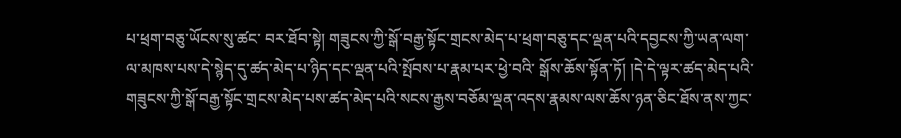པ་ཕྲག་བཅུ་ཡོངས་སུ་ཚང་ བར་ཐོབ་སྟེ། གཟུངས་ཀྱི་སྒོ་བརྒྱ་སྟོང་གྲངས་མེད་པ་ཕྲག་བཅུ་དང་ལྡན་པའི་དབྱངས་ཀྱི་ཡན་ལག་ལ་མཁས་པས་དེ་སྙེད་དུ་ཚད་མེད་པ་ཉིད་དང་ལྡན་པའི་སྤོབས་པ་རྣམ་པར་ཕྱེ་བའི་ སྒོས་ཆོས་སྟོན་ཏོ། །དེ་དེ་ལྟར་ཚད་མེད་པའི་གཟུངས་ཀྱི་སྒོ་བརྒྱ་སྟོང་གྲངས་མེད་པས་ཚད་མེད་པའི་སངས་རྒྱས་བཅོམ་ལྡན་འདས་རྣམས་ལས་ཆོས་ཉན་ཅིང་ཐོས་ནས་ཀྱང་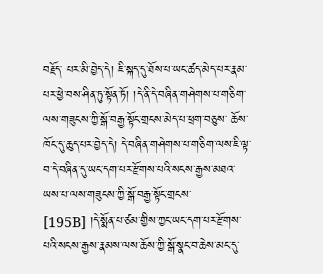བརྗོད་ པར་མི་བྱེད་དེ། ཇི་སྐད་དུ་ཐོས་པ་ཡང་ཚད་མེད་པར་རྣམ་པར་ཕྱེ་བས་ཤིན་ཏུ་སྟོན་ཏོ། །དེ་ནི་དེ་བཞིན་གཤེགས་པ་གཅིག་ལས་གཟུངས་ཀྱི་སྒོ་བརྒྱ་སྟོང་གྲངས་མེད་པ་ཕྲག་བཅུས་ ཆོས་ཁོང་དུ་ཆུད་པར་བྱེད་དེ། དེ་བཞིན་གཤེགས་པ་གཅིག་ལས་ཇི་ལྟ་བ་དེ་བཞིན་དུ་ཡང་དག་པར་རྫོགས་པའི་སངས་རྒྱས་མཐའ་ཡས་པ་ལས་གཟུངས་ཀྱི་སྒོ་བརྒྱ་སྟོང་གྲངས་ [195B] །དེ་སྨོན་པ་ཙམ་གྱིས་ཀྱང་ཡང་དག་པར་རྫོགས་པའི་སངས་རྒྱས་རྣམས་ལས་ཆོས་ཀྱི་སྒོ་སྣང་བ་ཆེས་མང་དུ་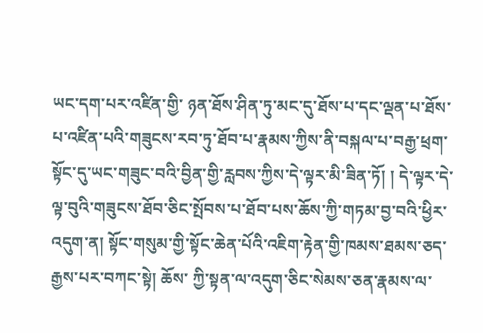ཡང་དག་པར་འཛིན་གྱི་ ཉན་ཐོས་ཤིན་ཏུ་མང་དུ་ཐོས་པ་དང་ལྡན་པ་ཐོས་པ་འཛིན་པའི་གཟུངས་རབ་ཏུ་ཐོབ་པ་རྣམས་ཀྱིས་ནི་བསྐལ་པ་བརྒྱ་ཕྲག་སྟོང་དུ་ཡང་གཟུང་བའི་བྱིན་གྱི་རླབས་ཀྱིས་དེ་ལྟར་མི་ཟིན་ཏོ། ། དེ་ལྟར་དེ་ལྟ་བུའི་གཟུངས་ཐོབ་ཅིང་སྤོབས་པ་ཐོབ་པས་ཆོས་ཀྱི་གཏམ་བྱ་བའི་ཕྱིར་འདུག་ན། སྟོང་གསུམ་གྱི་སྟོང་ཆེན་པོའི་འཇིག་རྟེན་གྱི་ཁམས་ཐམས་ཅད་རྒྱས་པར་བཀང་སྟེ། ཆོས་ ཀྱི་སྟན་ལ་འདུག་ཅིང་སེམས་ཅན་རྣམས་ལ་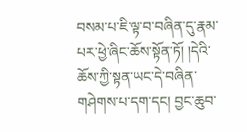བསམ་པ་ཇི་ལྟ་བ་བཞིན་དུ་རྣམ་པར་ཕྱེ་ཞིང་ཆོས་སྟོན་ཏོ། །དེའི་ཆོས་ཀྱི་སྟན་ཡང་དེ་བཞིན་གཤེགས་པ་དག་དང། བྱང་ཆུབ་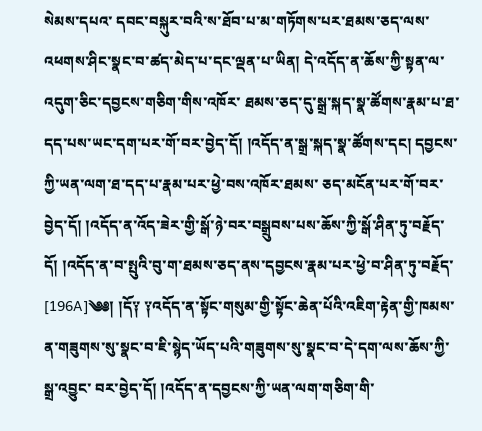སེམས་དཔའ་ དབང་བསྐུར་བའི་ས་ཐོབ་པ་མ་གཏོགས་པར་ཐམས་ཅད་ལས་འཕགས་ཤིང་སྣང་བ་ཚད་མེད་པ་དང་ལྡན་པ་ཡིན། དེ་འདོད་ན་ཆོས་ཀྱི་སྟན་ལ་འདུག་ཅིང་དབྱངས་གཅིག་གིས་འཁོར་ ཐམས་ཅད་དུ་སྒྲ་སྐད་སྣ་ཚོགས་རྣམ་པ་ཐ་དད་པས་ཡང་དག་པར་གོ་བར་བྱེད་དོ། །འདོད་ན་སྒྲ་སྐད་སྣ་ཚོགས་དང། དབྱངས་ཀྱི་ཡན་ལག་ཐ་དད་པ་རྣམ་པར་ཕྱེ་བས་འཁོར་ཐམས་ ཅད་མངོན་པར་གོ་བར་བྱེད་དོ། །འདོད་ན་འོད་ཟེར་གྱི་སྒོ་ཉེ་བར་བསྒྲུབས་པས་ཆོས་ཀྱི་སྒོ་ཤིན་ཏུ་བརྗོད་དོ། །འདོད་ན་བ་སྤུའི་བུ་ག་ཐམས་ཅད་ནས་དབྱངས་རྣམ་པར་ཕྱེ་བ་ཤིན་ཏུ་བརྗོད་ [196A]༄༅། །དོ༑ ༑འདོད་ན་སྟོང་གསུམ་གྱི་སྟོང་ཆེན་པོའི་འཇིག་རྟེན་གྱི་ཁམས་ན་གཟུགས་སུ་སྣང་བ་ཇི་སྙེད་ཡོད་པའི་གཟུགས་སུ་སྣང་བ་དེ་དག་ལས་ཆོས་ཀྱི་སྒྲ་འབྱུང་ བར་བྱེད་དོ། །འདོད་ན་དབྱངས་ཀྱི་ཡན་ལག་གཅིག་གི་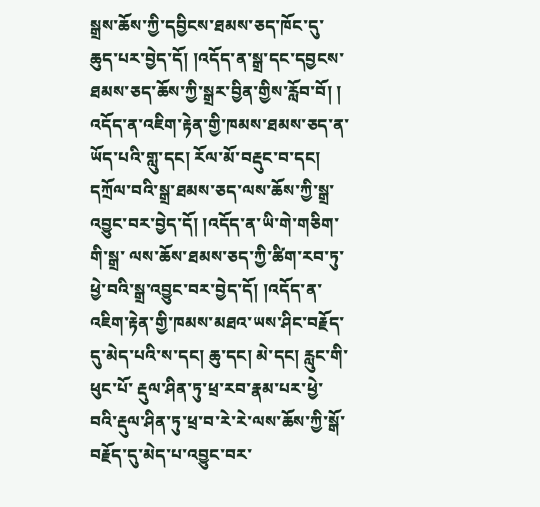སྒྲས་ཆོས་ཀྱི་དབྱིངས་ཐམས་ཅད་ཁོང་དུ་ཆུད་པར་བྱེད་དོ། །འདོད་ན་སྒྲ་དང་དབྱངས་ཐམས་ཅད་ཆོས་ཀྱི་སྒྲར་བྱིན་གྱིས་རློབ་བོ། ། འདོད་ན་འཇིག་རྟེན་གྱི་ཁམས་ཐམས་ཅད་ན་ཡོད་པའི་གླུ་དང། རོལ་མོ་བརྡུང་བ་དང། དཀྲོལ་བའི་སྒྲ་ཐམས་ཅད་ལས་ཆོས་ཀྱི་སྒྲ་འབྱུང་བར་བྱེད་དོ། །འདོད་ན་ཡི་གེ་གཅིག་གི་སྒྲ་ ལས་ཆོས་ཐམས་ཅད་ཀྱི་ཚིག་རབ་ཏུ་ཕྱེ་བའི་སྒྲ་འབྱུང་བར་བྱེད་དོ། །འདོད་ན་འཇིག་རྟེན་གྱི་ཁམས་མཐའ་ཡས་ཤིང་བརྗོད་དུ་མེད་པའི་ས་དང། ཆུ་དང། མེ་དང། རླུང་གི་ཕུང་པོ་ རྡུལ་ཤིན་ཏུ་ཕྲ་རབ་རྣམ་པར་ཕྱེ་བའི་རྡུལ་ཤིན་ཏུ་ཕྲ་བ་རེ་རེ་ལས་ཆོས་ཀྱི་སྒོ་བརྗོད་དུ་མེད་པ་འབྱུང་བར་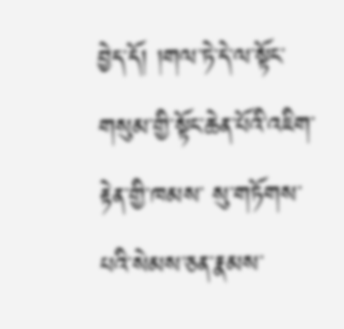བྱེད་དོ། །གལ་ཏེ་དེ་ལ་སྟོང་གསུམ་གྱི་སྟོང་ཆེན་པོའི་འཇིག་རྟེན་གྱི་ཁམས་ སུ་གཏོགས་པའི་སེམས་ཅན་རྣམས་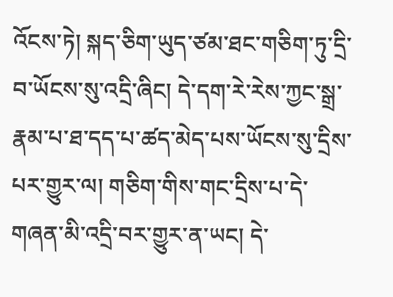འོངས་ཏེ། སྐད་ཅིག་ཡུད་ཙམ་ཐང་གཅིག་ཏུ་དྲི་བ་ཡོངས་སུ་འདྲི་ཞིང། དེ་དག་རེ་རེས་ཀྱང་སྒྲ་རྣམ་པ་ཐ་དད་པ་ཚད་མེད་པས་ཡོངས་སུ་དྲིས་ པར་གྱུར་ལ། གཅིག་གིས་གང་དྲིས་པ་དེ་གཞན་མི་འདྲི་བར་གྱུར་ན་ཡང། དེ་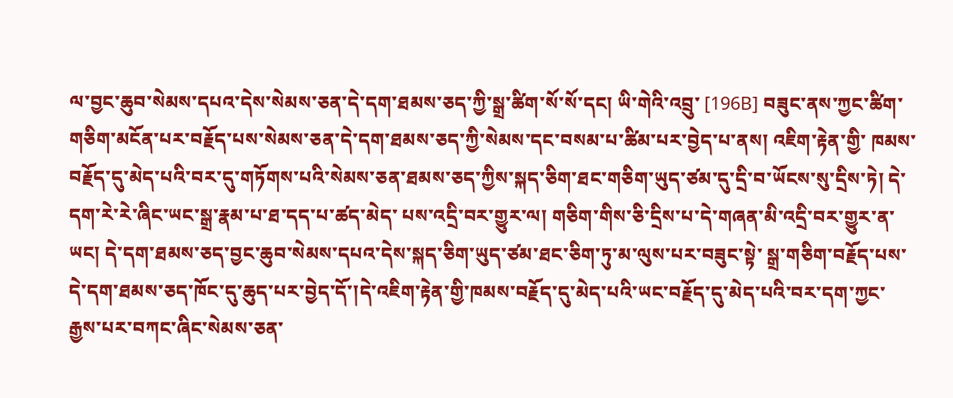ལ་བྱང་ཆུབ་སེམས་དཔའ་དེས་སེམས་ཅན་དེ་དག་ཐམས་ཅད་ཀྱི་སྒྲ་ཚིག་སོ་སོ་དང། ཡི་གེའི་འབྲུ་ [196B] བཟུང་ནས་ཀྱང་ཚིག་གཅིག་མངོན་པར་བརྗོད་པས་སེམས་ཅན་དེ་དག་ཐམས་ཅད་ཀྱི་སེམས་དང་བསམ་པ་ཚིམ་པར་བྱེད་པ་ནས། འཇིག་རྟེན་གྱི་ ཁམས་བརྗོད་དུ་མེད་པའི་བར་དུ་གཏོགས་པའི་སེམས་ཅན་ཐམས་ཅད་ཀྱིས་སྐད་ཅིག་ཐང་གཅིག་ཡུད་ཙམ་དུ་དྲི་བ་ཡོངས་སུ་དྲིས་ཏེ། དེ་དག་རེ་རེ་ཞིང་ཡང་སྒྲ་རྣམ་པ་ཐ་དད་པ་ཚད་མེད་ པས་འདྲི་བར་གྱུར་ལ། གཅིག་གིས་ཅི་དྲིས་པ་དེ་གཞན་མི་འདྲི་བར་གྱུར་ན་ཡང། དེ་དག་ཐམས་ཅད་བྱང་ཆུབ་སེམས་དཔའ་དེས་སྐད་ཅིག་ཡུད་ཙམ་ཐང་ཅིག་ཏུ་མ་ལུས་པར་བཟུང་སྟེ་ སྒྲ་གཅིག་བརྗོད་པས་དེ་དག་ཐམས་ཅད་ཁོང་དུ་ཆུད་པར་བྱེད་དོ་།དེ་འཇིག་རྟེན་གྱི་ཁམས་བརྗོད་དུ་མེད་པའི་ཡང་བརྗོད་དུ་མེད་པའི་བར་དག་ཀྱང་རྒྱས་པར་བཀང་ཞིང་སེམས་ཅན་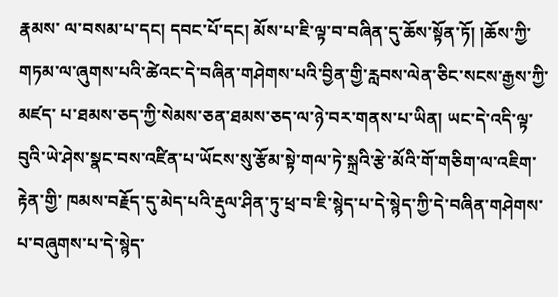རྣམས་ ལ་བསམ་པ་དང། དབང་པོ་དང། མོས་པ་ཇི་ལྟ་བ་བཞིན་དུ་ཆོས་སྟོན་ཏོ། །ཆོས་ཀྱི་གཏམ་ལ་ཞུགས་པའི་ཚེའང་དེ་བཞིན་གཤེགས་པའི་བྱིན་གྱི་རླབས་ལེན་ཅིང་སངས་རྒྱས་ཀྱི་མཛད་ པ་ཐམས་ཅད་ཀྱི་སེམས་ཅན་ཐམས་ཅད་ལ་ཉེ་བར་གནས་པ་ཡིན། ཡང་དེ་འདི་ལྟ་བུའི་ཡེ་ཤེས་སྣང་བས་འཛིན་པ་ཡོངས་སུ་རྩོམ་སྟེ་གལ་ཏེ་སྐྲའི་རྩེ་མོའི་གོ་གཅིག་ལ་འཇིག་རྟེན་གྱི་ ཁམས་བརྗོད་དུ་མེད་པའི་རྡུལ་ཤིན་ཏུ་ཕྲ་བ་ཇི་སྙེད་པ་དེ་སྙེད་ཀྱི་དེ་བཞིན་གཤེགས་པ་བཞུགས་པ་དེ་སྙེད་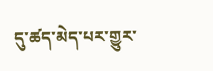དུ་ཚད་མེད་པར་གྱུར་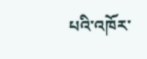པའི་འཁོར་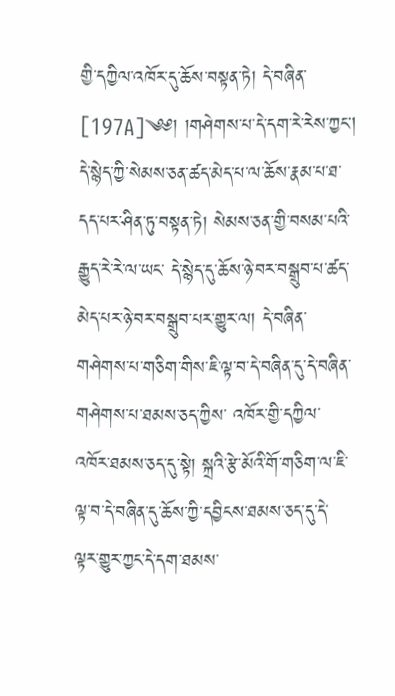གྱི་དཀྱིལ་འཁོར་དུ་ཆོས་བསྟན་ཏེ། དེ་བཞིན་ [197A]༄༅། །གཤེགས་པ་དེ་དག་རེ་རེས་ཀྱང། དེ་སྙེད་ཀྱི་སེམས་ཅན་ཚད་མེད་པ་ལ་ཆོས་རྣམ་པ་ཐ་དད་པར་ཤིན་ཏུ་བསྟན་ཏེ། སེམས་ཅན་གྱི་བསམ་པའི་རྒྱུད་རེ་རེ་ལ་ཡང་ དེ་སྙེད་དུ་ཆོས་ཉེ་བར་བསྒྲུབ་པ་ཚད་མེད་པར་ཉེ་བར་བསྒྲུབ་པར་གྱུར་ལ། དེ་བཞིན་གཤེགས་པ་གཅིག་གིས་ཇི་ལྟ་བ་དེ་བཞིན་དུ་དེ་བཞིན་གཤེགས་པ་ཐམས་ཅད་ཀྱིས་ འཁོར་གྱི་དཀྱིལ་འཁོར་ཐམས་ཅད་དུ་སྟེ། སྐྲའི་རྩེ་མོའི་གོ་གཅིག་ལ་ཇི་ལྟ་བ་དེ་བཞིན་དུ་ཆོས་ཀྱི་དབྱིངས་ཐམས་ཅད་དུ་དེ་ལྟར་གྱུར་ཀྱང་དེ་དག་ཐམས་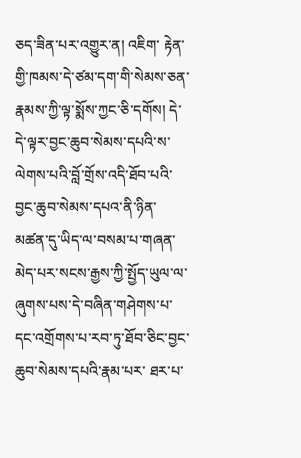ཅད་ཟིན་པར་འགྱུར་ན། འཇིག་ རྟེན་གྱི་ཁམས་དེ་ཙམ་དག་གི་སེམས་ཅན་རྣམས་ཀྱི་ལྟ་སྨོས་ཀྱང་ཅི་དགོས། དེ་དེ་ལྟར་བྱང་ཆུབ་སེམས་དཔའི་ས་ལེགས་པའི་བློ་གྲོས་འདི་ཐོབ་པའི་བྱང་ཆུབ་སེམས་དཔའ་ནི་ཉིན་ མཚན་དུ་ཡིད་ལ་བསམ་པ་གཞན་མེད་པར་སངས་རྒྱས་ཀྱི་སྤྱོད་ཡུལ་ལ་ཞུགས་པས་དེ་བཞིན་གཤེགས་པ་དང་འགྲོགས་པ་རབ་ཏུ་ཐོབ་ཅིང་བྱང་ཆུབ་སེམས་དཔའི་རྣམ་པར་ ཐར་པ་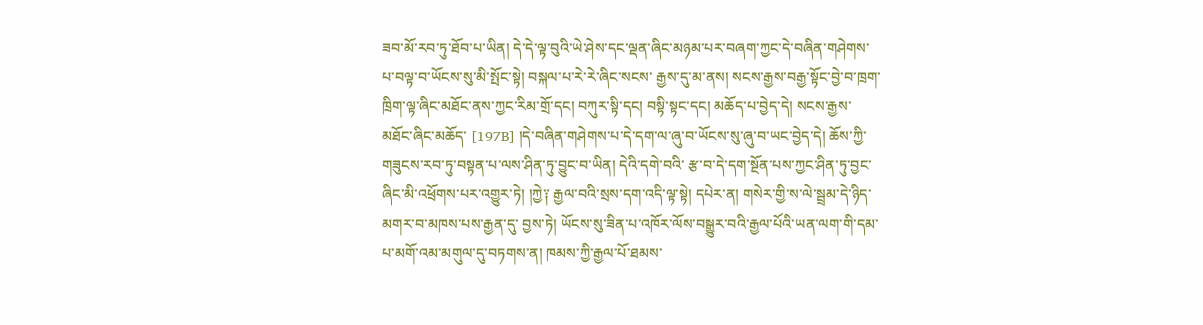ཟབ་མོ་རབ་ཏུ་ཐོབ་པ་ཡིན། དེ་དེ་ལྟ་བུའི་ཡེ་ཤེས་དང་ལྡན་ཞིང་མཉམ་པར་བཞག་ཀྱང་དེ་བཞིན་གཤེགས་པ་བལྟ་བ་ཡོངས་སུ་མི་སྤོང་སྟེ། བསྐལ་པ་རེ་རེ་ཞིང་སངས་ རྒྱས་དུ་མ་ནས། སངས་རྒྱས་བརྒྱ་སྟོང་བྱེ་བ་ཁྲག་ཁྲིག་ལྟ་ཞིང་མཐོང་ནས་ཀྱང་རིམ་གྲོ་དང། བཀུར་སྟི་དང། བསྟི་སྟང་དང། མཆོད་པ་བྱེད་དེ། སངས་རྒྱས་མཐོང་ཞིང་མཆོད་ [197B] །དེ་བཞིན་གཤེགས་པ་དེ་དག་ལ་ཞུ་བ་ཡོངས་སུ་ཞུ་བ་ཡང་བྱེད་དེ། ཆོས་ཀྱི་གཟུངས་རབ་ཏུ་བསྟན་པ་ལས་ཤིན་ཏུ་བྱུང་བ་ཡིན། དེའི་དགེ་བའི་ རྩ་བ་དེ་དག་སྔོན་པས་ཀྱང་ཤིན་ཏུ་བྱང་ཞིང་མི་འཕྲོགས་པར་འགྱུར་ཏེ། །ཀྱེ༑ རྒྱལ་བའི་སྲས་དག་འདི་ལྟ་སྟེ། དཔེར་ན། གསེར་གྱི་ས་ལེ་སྦྲམ་དེ་ཉིད་མགར་བ་མཁས་པས་རྒྱན་དུ་ བྱས་ཏེ། ཡོངས་སུ་ཟིན་པ་འཁོར་ལོས་བསྒྱུར་བའི་རྒྱལ་པོའི་ཡན་ལག་གི་དམ་པ་མགོ་འམ་མགུལ་དུ་བཏགས་ན། ཁམས་ཀྱི་རྒྱལ་པོ་ཐམས་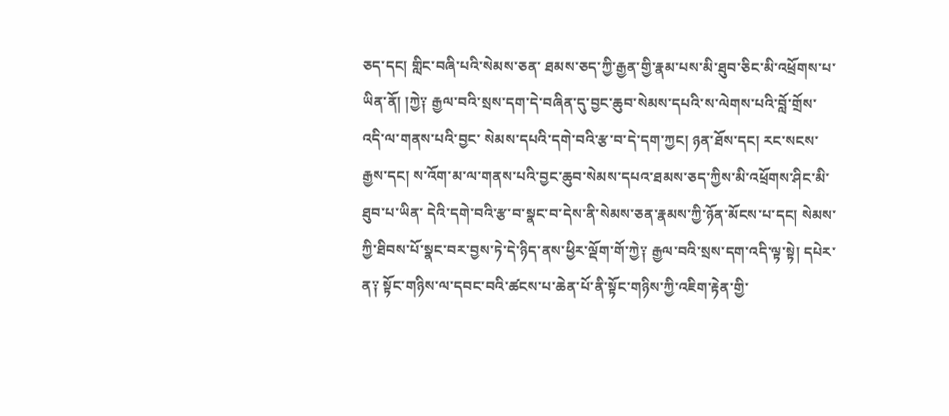ཅད་དང། གླིང་བཞི་པའི་སེམས་ཅན་ ཐམས་ཅད་ཀྱི་རྒྱན་གྱི་རྣམ་པས་མི་ཐུབ་ཅིང་མི་འཕྲོགས་པ་ཡིན་ནོ། །ཀྱེ༑ རྒྱལ་བའི་སྲས་དག་དེ་བཞིན་དུ་བྱང་ཆུབ་སེམས་དཔའི་ས་ལེགས་པའི་བློ་གྲོས་འདི་ལ་གནས་པའི་བྱང་ སེམས་དཔའི་དགེ་བའི་རྩ་བ་དེ་དག་ཀྱང། ཉན་ཐོས་དང། རང་སངས་རྒྱས་དང། ས་འོག་མ་ལ་གནས་པའི་བྱང་ཆུབ་སེམས་དཔའ་ཐམས་ཅད་ཀྱིས་མི་འཕྲོགས་ཤིང་མི་ཐུབ་པ་ཡིན་ དེའི་དགེ་བའི་རྩ་བ་སྣང་བ་དེས་ནི་སེམས་ཅན་རྣམས་ཀྱི་ཉོན་མོངས་པ་དང། སེམས་ཀྱི་ཐིབས་པོ་སྣང་བར་བྱས་ཏེ་དེ་ཉིད་ནས་ཕྱིར་ལྡོག་གོ་ཀྱེ༑ རྒྱལ་བའི་སྲས་དག་འདི་ལྟ་སྟེ། དཔེར་ ན༑ སྟོང་གཉིས་ལ་དབང་བའི་ཚངས་པ་ཆེན་པོ་ནི་སྟོང་གཉིས་ཀྱི་འཇིག་རྟེན་གྱི་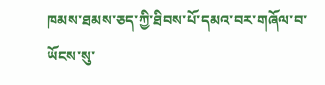ཁམས་ཐམས་ཅད་ཀྱི་ཐིབས་པོ་དམའ་བར་གཞོལ་བ་ཡོངས་སུ་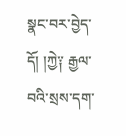སྣང་བར་བྱེད་དོ། །ཀྱེ༑ རྒྱལ་བའི་སྲས་དག་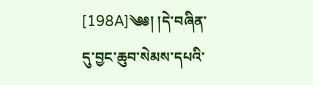[198A]༄༅། །དེ་བཞིན་དུ་བྱང་ཆུབ་སེམས་དཔའི་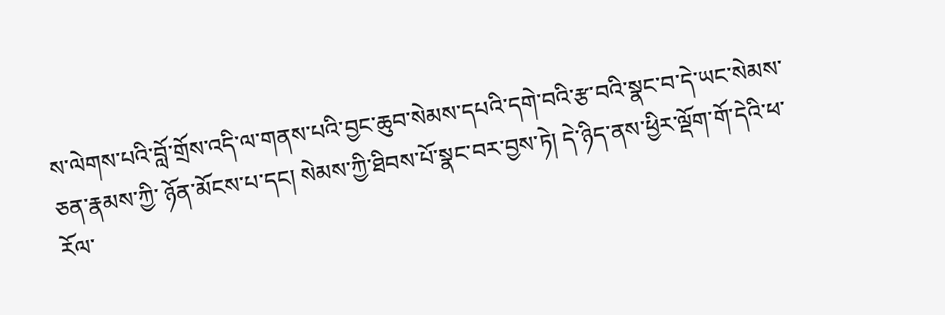ས་ལེགས་པའི་བློ་གྲོས་འདི་ལ་གནས་པའི་བྱང་ཆུབ་སེམས་དཔའི་དགེ་བའི་རྩ་བའི་སྣང་བ་དེ་ཡང་སེམས་ཅན་རྣམས་ཀྱི་ ཉོན་མོངས་པ་དང། སེམས་ཀྱི་ཐིབས་པོ་སྣང་བར་བྱས་ཏེ། དེ་ཉིད་ནས་ཕྱིར་ལྡོག་གོ་དེའི་ཕ་རོལ་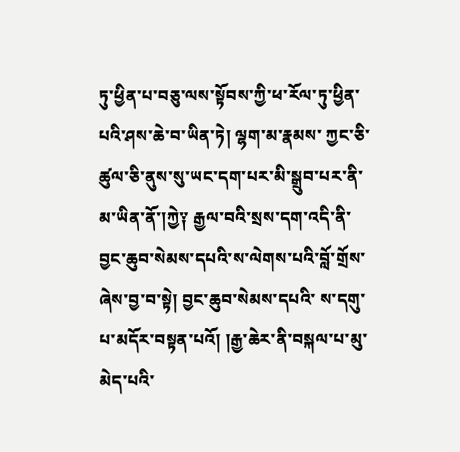ཏུ་ཕྱིན་པ་བཅུ་ལས་སྟོབས་ཀྱི་ཕ་རོལ་ཏུ་ཕྱིན་པའི་ཤས་ཆེ་བ་ཡིན་ཏེ། ལྷག་མ་རྣམས་ ཀྱང་ཅི་ཚུལ་ཅི་ནུས་སུ་ཡང་དག་པར་མི་སྒྲུབ་པར་ནི་མ་ཡིན་ནོ་།ཀྱེ༑ རྒྱལ་བའི་སྲས་དག་འདི་ནི་བྱང་ཆུབ་སེམས་དཔའི་ས་ལེགས་པའི་བློ་གྲོས་ཞེས་བྱ་བ་སྟེ། བྱང་ཆུབ་སེམས་དཔའི་ ས་དགུ་པ་མདོར་བསྟན་པའོ། །རྒྱ་ཆེར་ནི་བསྐལ་པ་མུ་མེད་པའི་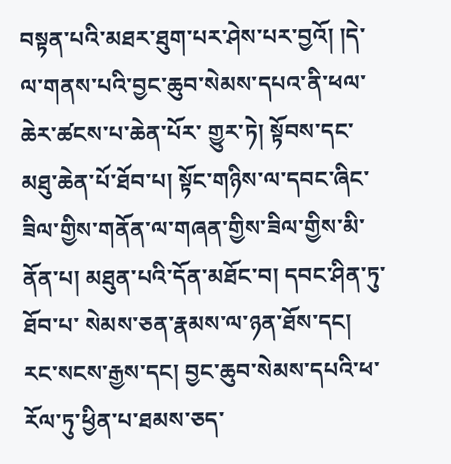བསྟན་པའི་མཐར་ཐུག་པར་ཤེས་པར་བྱའོ། །དེ་ལ་གནས་པའི་བྱང་ཆུབ་སེམས་དཔའ་ནི་ཕལ་ཆེར་ཚངས་པ་ཆེན་པོར་ གྱུར་ཏེ། སྟོབས་དང་མཐུ་ཆེན་པོ་ཐོབ་པ། སྟོང་གཉིས་ལ་དབང་ཞིང་ཟིལ་གྱིས་གནོན་ལ་གཞན་གྱིས་ཟིལ་གྱིས་མི་ནོན་པ། མཐུན་པའི་དོན་མཐོང་བ། དབང་ཤིན་ཏུ་ཐོབ་པ་ སེམས་ཅན་རྣམས་ལ་ཉན་ཐོས་དང། རང་སངས་རྒྱས་དང། བྱང་ཆུབ་སེམས་དཔའི་ཕ་རོལ་ཏུ་ཕྱིན་པ་ཐམས་ཅད་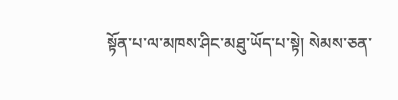སྟོན་པ་ལ་མཁས་ཤིང་མཐུ་ཡོད་པ་སྟེ། སེམས་ཅན་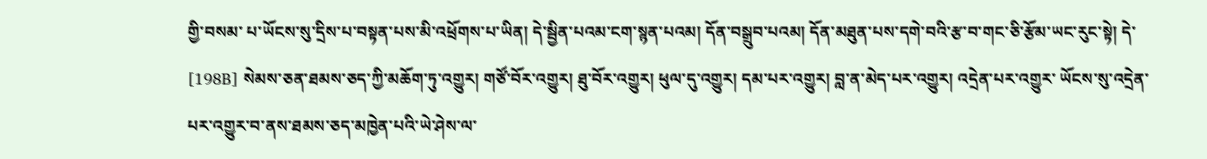གྱི་བསམ་ པ་ཡོངས་སུ་དྲིས་པ་བསྟན་པས་མི་འཕྲོགས་པ་ཡིན། དེ་སྦྱིན་པའམ་ངག་སྙན་པའམ། དོན་བསྒྲུབ་པའམ། དོན་མཐུན་པས་དགེ་བའི་རྩ་བ་གང་ཅི་རྩོམ་ཡང་རུང་སྟེ། དེ་ [198B] སེམས་ཅན་ཐམས་ཅད་ཀྱི་མཆོག་ཏུ་འགྱུར། གཙོ་བོར་འགྱུར། ཐུ་བོར་འགྱུར། ཕུལ་དུ་འགྱུར། དམ་པར་འགྱུར། བླ་ན་མེད་པར་འགྱུར། འདྲེན་པར་འགྱུར་ ཡོངས་སུ་འདྲེན་པར་འགྱུར་བ་ནས་ཐམས་ཅད་མཁྱེན་པའི་ཡེ་ཤེས་ལ་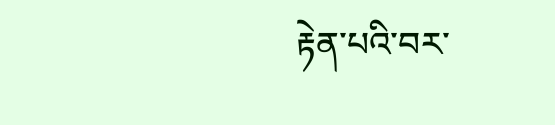རྟེན་པའི་བར་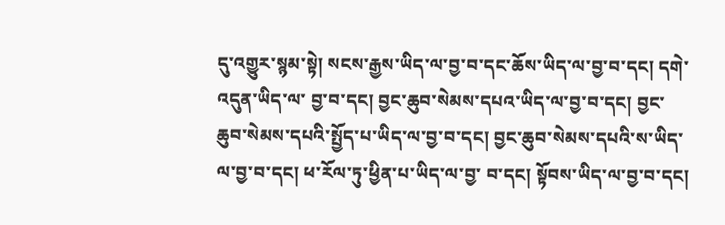དུ་འགྱུར་སྙམ་སྟེ། སངས་རྒྱས་ཡིད་ལ་བྱ་བ་དང་ཆོས་ཡིད་ལ་བྱ་བ་དང། དགེ་འདུན་ཡིད་ལ་ བྱ་བ་དང། བྱང་ཆུབ་སེམས་དཔའ་ཡིད་ལ་བྱ་བ་དང། བྱང་ཆུབ་སེམས་དཔའི་སྤྱོད་པ་ཡིད་ལ་བྱ་བ་དང། བྱང་ཆུབ་སེམས་དཔའི་ས་ཡིད་ལ་བྱ་བ་དང། ཕ་རོལ་ཏུ་ཕྱིན་པ་ཡིད་ལ་བྱ་ བ་དང། སྟོབས་ཡིད་ལ་བྱ་བ་དང།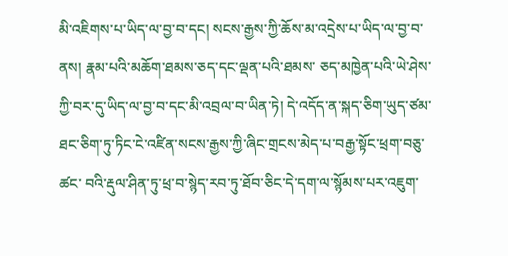མི་འཇིགས་པ་ཡིད་ལ་བྱ་བ་དང། སངས་རྒྱས་ཀྱི་ཆོས་མ་འདྲེས་པ་ཡིད་ལ་བྱ་བ་ནས། རྣམ་པའི་མཆོག་ཐམས་ཅད་དང་ལྡན་པའི་ཐམས་ ཅད་མཁྱེན་པའི་ཡེ་ཤེས་ཀྱི་བར་དུ་ཡིད་ལ་བྱ་བ་དང་མི་འབྲལ་བ་ཡིན་ཏེ། དེ་འདོད་ན་སྐད་ཅིག་ཡུད་ཙམ་ཐང་ཅིག་ཏུ་ཏིང་ངེ་འཛིན་སངས་རྒྱས་ཀྱི་ཞིང་གྲངས་མེད་པ་བརྒྱ་སྟོང་ཕྲག་བཅུ་ཚང་ བའི་རྡུལ་ཤིན་ཏུ་ཕྲ་བ་སྙེད་རབ་ཏུ་ཐོབ་ཅིང་དེ་དག་ལ་སྙོམས་པར་འཇུག་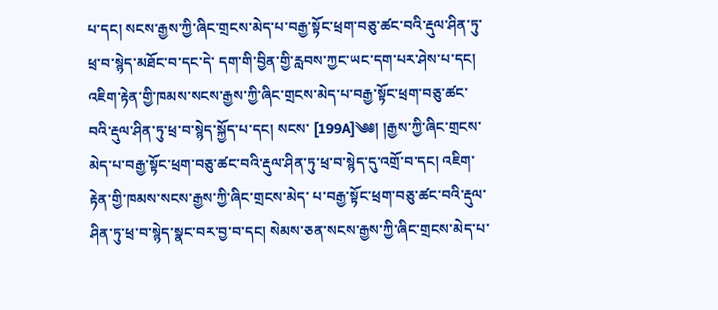པ་དང། སངས་རྒྱས་ཀྱི་ཞིང་གྲངས་མེད་པ་བརྒྱ་སྟོང་ཕྲག་བཅུ་ཚང་བའི་རྡུལ་ཤིན་ཏུ་ཕྲ་བ་སྙེད་མཐོང་བ་དང་དེ་ དག་གི་བྱིན་གྱི་རླབས་ཀྱང་ཡང་དག་པར་ཤེས་པ་དང། འཇིག་རྟེན་གྱི་ཁམས་སངས་རྒྱས་ཀྱི་ཞིང་གྲངས་མེད་པ་བརྒྱ་སྟོང་ཕྲག་བཅུ་ཚང་བའི་རྡུལ་ཤིན་ཏུ་ཕྲ་བ་སྙེད་སྐྱོད་པ་དང། སངས་ [199A]༄༅། །རྒྱས་ཀྱི་ཞིང་གྲངས་མེད་པ་བརྒྱ་སྟོང་ཕྲག་བཅུ་ཚང་བའི་རྡུལ་ཤིན་ཏུ་ཕྲ་བ་སྙེད་དུ་འགྲོ་བ་དང། འཇིག་རྟེན་གྱི་ཁམས་སངས་རྒྱས་ཀྱི་ཞིང་གྲངས་མེད་ པ་བརྒྱ་སྟོང་ཕྲག་བཅུ་ཚང་བའི་རྡུལ་ཤིན་ཏུ་ཕྲ་བ་སྙེད་སྣང་བར་བྱ་བ་དང། སེམས་ཅན་སངས་རྒྱས་ཀྱི་ཞིང་གྲངས་མེད་པ་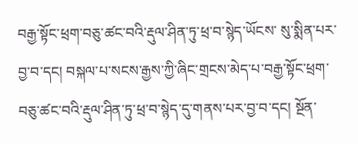བརྒྱ་སྟོང་ཕྲག་བཅུ་ཚང་བའི་རྡུལ་ཤིན་ཏུ་ཕྲ་བ་སྙེད་ཡོངས་ སུ་སྨིན་པར་བྱ་བ་དང། བསྐལ་པ་སངས་རྒྱས་ཀྱི་ཞིང་གྲངས་མེད་པ་བརྒྱ་སྟོང་ཕྲག་བཅུ་ཚང་བའི་རྡུལ་ཤིན་ཏུ་ཕྲ་བ་སྙེད་དུ་གནས་པར་བྱ་བ་དང། སྔོན་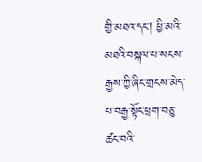གྱི་མཐའ་དང། ཕྱི་མའི་ མཐའི་བསྐལ་པ་སངས་རྒྱས་ཀྱི་ཞིང་གྲངས་མེད་པ་བརྒྱ་སྟོང་ཕྲག་བཅུ་ཚང་བའི་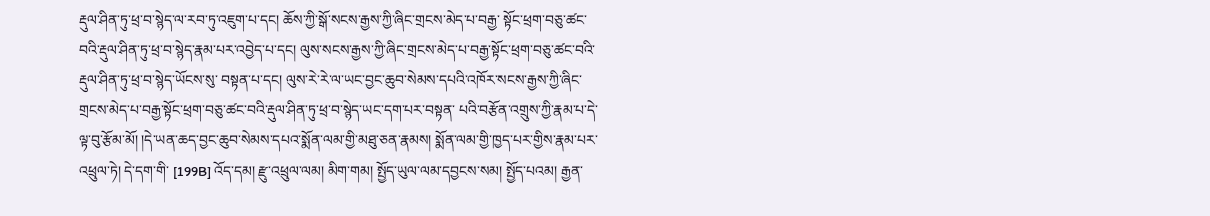རྡུལ་ཤིན་ཏུ་ཕྲ་བ་སྙེད་ལ་རབ་ཏུ་འཇུག་པ་དང། ཆོས་ཀྱི་སྒོ་སངས་རྒྱས་ཀྱི་ཞིང་གྲངས་མེད་པ་བརྒྱ་ སྟོང་ཕྲག་བཅུ་ཚང་བའི་རྡུལ་ཤིན་ཏུ་ཕྲ་བ་སྙེད་རྣམ་པར་འབྱེད་པ་དང། ལུས་སངས་རྒྱས་ཀྱི་ཞིང་གྲངས་མེད་པ་བརྒྱ་སྟོང་ཕྲག་བཅུ་ཚང་བའི་རྡུལ་ཤིན་ཏུ་ཕྲ་བ་སྙེད་ཡོངས་སུ་ བསྟན་པ་དང། ལུས་རེ་རེ་ལ་ཡང་བྱང་ཆུབ་སེམས་དཔའི་འཁོར་སངས་རྒྱས་ཀྱི་ཞིང་གྲངས་མེད་པ་བརྒྱ་སྟོང་ཕྲག་བཅུ་ཚང་བའི་རྡུལ་ཤིན་ཏུ་ཕྲ་བ་སྙེད་ཡང་དག་པར་བསྟན་ པའི་བརྩོན་འགྲུས་ཀྱི་རྣམ་པ་དེ་ལྟ་བུ་རྩོམ་མོ། །དེ་ཡན་ཆད་བྱང་ཆུབ་སེམས་དཔའ་སྨོན་ལམ་གྱི་མཐུ་ཅན་རྣམས། སྨོན་ལམ་གྱི་ཁྱད་པར་གྱིས་རྣམ་པར་འཕྲུལ་ཏེ། དེ་དག་གི་ [199B] འོད་དམ། རྫུ་འཕྲུལ་ལམ། མིག་གམ། སྤྱོད་ཡུལ་ལམ་དབྱངས་སམ། སྤྱོད་པའམ། རྒྱན་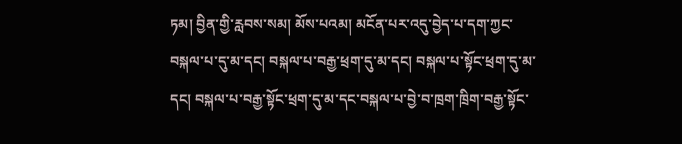ཏམ། བྱིན་གྱི་རླབས་སམ། མོས་པའམ། མངོན་པར་འདུ་བྱེད་པ་དག་ཀྱང་ བསྐལ་པ་དུ་མ་དང། བསྐལ་པ་བརྒྱ་ཕྲག་དུ་མ་དང། བསྐལ་པ་སྟོང་ཕྲག་དུ་མ་དང། བསྐལ་པ་བརྒྱ་སྟོང་ཕྲག་དུ་མ་དང་བསྐལ་པ་བྱེ་བ་ཁྲག་ཁྲིག་བརྒྱ་སྟོང་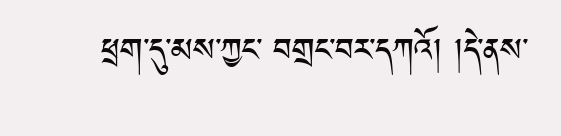ཕྲག་དུ་མས་ཀྱང་ བགྲང་བར་དཀའོ། །དེ་ནས་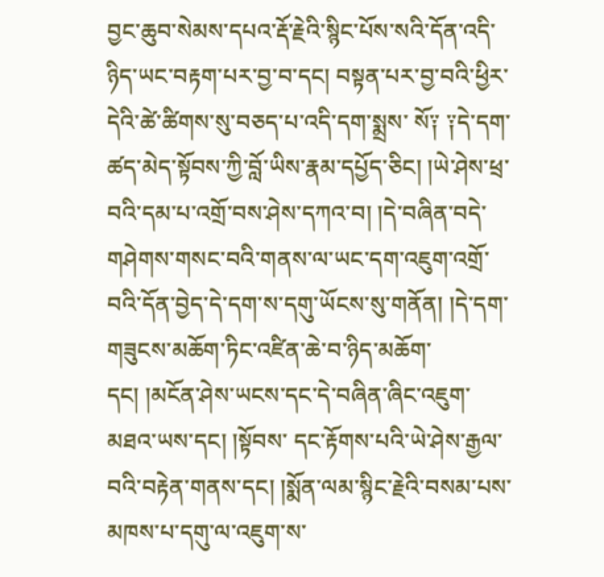བྱང་ཆུབ་སེམས་དཔའ་རྡོ་རྗེའི་སྙིང་པོས་སའི་དོན་འདི་ཉིད་ཡང་བརྟག་པར་བྱ་བ་དང། བསྟན་པར་བྱ་བའི་ཕྱིར་དེའི་ཚེ་ཚིགས་སུ་བཅད་པ་འདི་དག་སྨྲས་ སོ༑ ༑དེ་དག་ཚད་མེད་སྟོབས་ཀྱི་བློ་ཡིས་རྣམ་དཔྱོད་ཅིང། །ཡེ་ཤེས་ཕྲ་བའི་དམ་པ་འགྲོ་བས་ཤེས་དཀའ་བ། །དེ་བཞིན་བདེ་གཤེགས་གསང་བའི་གནས་ལ་ཡང་དག་འཇུག་འགྲོ་ བའི་དོན་བྱེད་དེ་དག་ས་དགུ་ཡོངས་སུ་གནོན། །དེ་དག་གཟུངས་མཆོག་ཏིང་འཛིན་ཆེ་བ་ཉིད་མཆོག་དང། །མངོན་ཤེས་ཡངས་དང་དེ་བཞིན་ཞིང་འཇུག་མཐའ་ཡས་དང། །སྟོབས་ དང་རྟོགས་པའི་ཡེ་ཤེས་རྒྱལ་བའི་བརྟེན་གནས་དང། །སྨོན་ལམ་སྙིང་རྗེའི་བསམ་པས་མཁས་པ་དགུ་ལ་འཇུག་ས་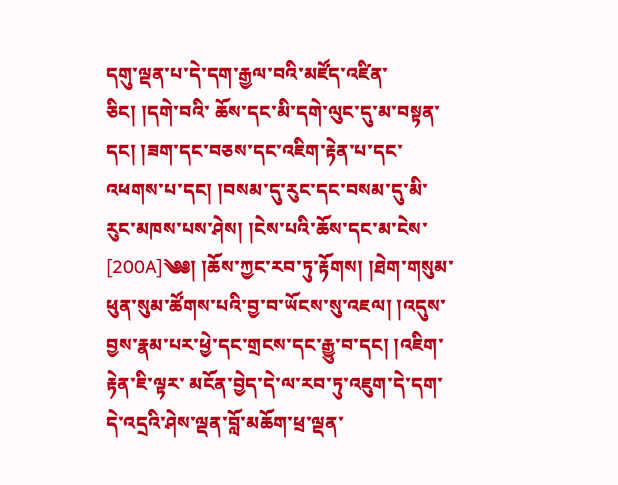དགུ་ལྡན་པ་དེ་དག་རྒྱལ་བའི་མཛོད་འཛིན་ཅིང། །དགེ་བའི་ ཆོས་དང་མི་དགེ་ལུང་དུ་མ་བསྟན་དང། །ཟག་དང་བཅས་དང་འཇིག་རྟེན་པ་དང་འཕགས་པ་དང། །བསམ་དུ་རུང་དང་བསམ་དུ་མི་རུང་མཁས་པས་ཤེས། །ངེས་པའི་ཆོས་དང་མ་ངེས་ [200A]༄༅། །ཆོས་ཀྱང་རབ་ཏུ་རྟོགས། །ཐེག་གསུམ་ཕུན་སུམ་ཚོགས་པའི་བྱ་བ་ཡོངས་སུ་འཇལ། །འདུས་བྱས་རྣམ་པར་ཕྱེ་དང་གྲངས་དང་རྒྱུ་བ་དང། །འཇིག་རྟེན་ཇི་ལྟར་ མངོན་བྱེད་དེ་ལ་རབ་ཏུ་འཇུག་དེ་དག་དེ་འདྲའི་ཤེས་ལྡན་བློ་མཆོག་ཕྲ་ལྡན་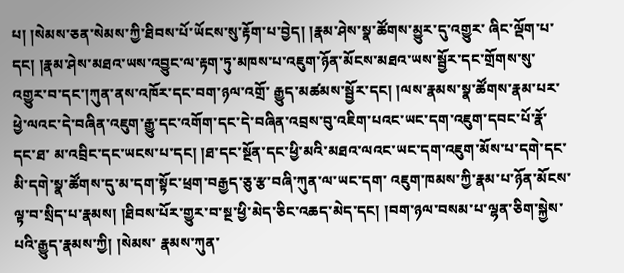པ། །སེམས་ཅན་སེམས་ཀྱི་ཐིབས་པོ་ཡོངས་སུ་རྟོག་པ་བྱེད། །རྣམ་ཤེས་སྣ་ཚོགས་མྱུར་དུ་འགྱུར་ ཞིང་ལྡོག་པ་དང། །རྣམ་ཤེས་མཐའ་ཡས་འབྱུང་ལ་རྟག་ཏུ་མཁས་པ་འཇུག་ཉོན་མོངས་མཐའ་ཡས་སྦྱོར་དང་གྲོགས་སུ་འགྱུར་བ་དང་།ཀུན་ནས་འཁོར་དང་བག་ཉལ་འགྲོ་ རྒྱུད་མཚམས་སྦྱོར་དང། །ལས་རྣམས་སྣ་ཚོགས་རྣམ་པར་ཕྱེ་ལའང་དེ་བཞིན་འཇུག་རྒྱུ་དང་འགོག་དང་དེ་བཞིན་འབྲས་བུ་འཇིག་པའང་ཡང་དག་འཇུག་དབང་པོ་རྣོ་དང་ཐ་ མ་འབྲིང་དང་ཡངས་པ་དང། །ཐ་དང་སྔོན་དང་ཕྱི་མའི་མཐའ་ལའང་ཡང་དག་འཇུག་མོས་པ་དགེ་དང་མི་དགེ་སྣ་ཚོགས་དུ་མ་དག་སྟོང་ཕྲག་བརྒྱད་ཅུ་རྩ་བཞི་ཀུན་ལ་ཡང་དག་ འཇུག་ཁམས་ཀྱི་རྣམ་པ་ཉོན་མོངས་ལྟ་བ་སྲིད་པ་རྣམས། །ཐིབས་པོར་གྱུར་བ་སྔ་ཕྱི་མེད་ཅིང་འཆད་མེད་དང། །བག་ཉལ་བསམ་པ་ལྷན་ཅིག་སྐྱེས་པའི་རྒྱུད་རྣམས་ཀྱི། །སེམས་ རྣམས་ཀུན་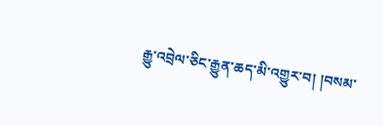རྒྱུ་འབྲེལ་ཅིང་རྒྱུན་ཆད་མི་འགྱུར་བ། །བསམ་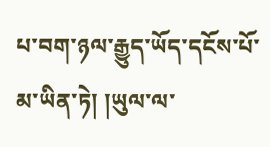པ་བག་ཉལ་རྒྱུད་ཡོད་དངོས་པོ་མ་ཡིན་ཏེ། །ཡུལ་ལ་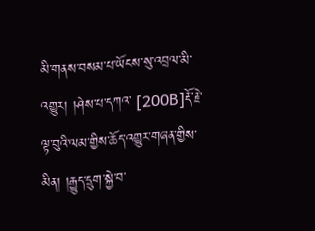མི་གནས་བསམ་པ་ཡོངས་སུ་འབྲལ་མི་འགྱུར། །ཤེས་པ་དཀའ་ [200B]རྡོ་རྗེ་ལྟ་བུའི་ལམ་གྱིས་ཆོད་འགྱུར་གཞན་གྱིས་མིན། །རྒྱུད་དྲུག་སྐྱེ་བ་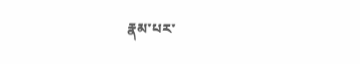རྣམ་པར་